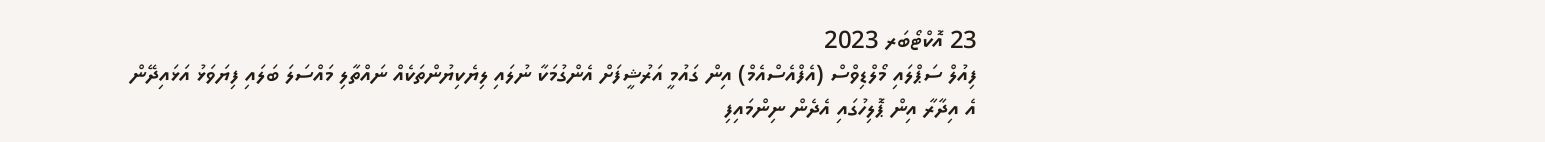23 އޮކްޓޯބަރ 2023
ފިއުލް ސަޕްލައި މޯލްޑިވްސް (އެފްއެސްއެމް) އިން ގައުމީ އަރުޝީފަށް އެންގުމަކާ ނުލައި ލިޔެކިޔުންތަކެއް ނައްތާލި މައްސަލަ ބަލައި ފިޔަވަޅު އަޅައިދޭން އެ އިދާރާ އިން ޕޮލިހުގައި އެދެން ނިންމައިފި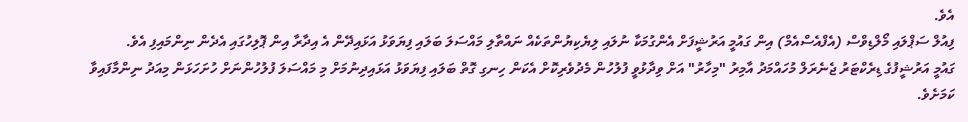އެވެ.
ފިއުލް ސަޕްލައި މޯލްޑިވްސް (އެފްއެސްއެމް) އިން ގައުމީ އަރުޝީފަށް އެންގުމަކާ ނުލައި ލިޔެކިޔުންތަކެއް ނައްތާލި މައްސަލަ ބަލައި ފިޔަވަޅު އަޅައިދޭން އެ އިދާރާ އިން ޕޮލިހުގައި އެދެން ނިންމައިފި އެވެ.
ގައުމީ އަރުޝީފުގެ ޑިރެކްޓަރު ޖެނެރަލް މުހައްމަދު އާމިރު "މިހާރު" އަށް ވިދާޅުވީ ފުލުހުން މެދުވެރިކޮށް އެކަން ހިނގި ގޮތް ބަލައި ފިޔަވަޅު އަޅައިދިނުމަށް މި މައްސަލަ ފުލުހުންނަށް ހުށަހަޅަން މިއަދު ނިންމާފައިވާ ކަމަށެވެ.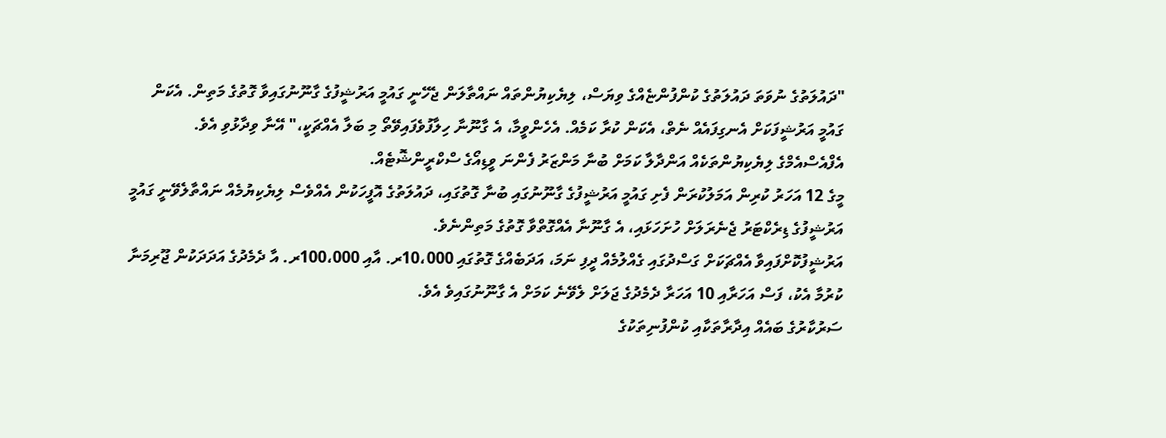"ދައުލަތުގެ ނުވަތަ ދައުލަތުގެ ކުންފުންޏެއްގެ ވިޔަސް، ލިޔެކިޔުންތައް ނައްތާލަން ޖެހޭނީ ގައުމީ އަރުޝީފުގެ ގާނޫނުގައިވާ ގޮތުގެ މަތިން. އެކަން ގައުމީ އަރުޝީފަކަށް އެނގިފައެއް ނެތް، އެކަން ކުރާ ކަމެއް. އެހެންވީމާ، އެ ގާނޫނާ ހިލާފުވެފައިވޭތޯ މި ބަލާ އެއްޗަކީ،" އޭނާ ވިދާޅުވި އެވެ.
އެފްއެސްއެމްގެ ލިޔެކިޔުންތަކެއް އަންދާލާ ކަމަށް ބުނާ މަންޒަރު ފެންނަ ވީޑިއޯގެ ސްކްރީންޝޮޓެއް.
މީގެ 12 އަހަރު ކުރިން އަމަލުކުރަން ފެށި ގައުމީ އަރުޝީފުގެ ގާނޫނުގައި ބުނާ ގޮތުގައި، ދައުލަތުގެ އޮފީހަކުން އެއްވެސް ލިޔެކިޔުމެއް ނައްތާލެވޭނީ ގައުމީ އަރުޝީފުގެ ޑިރެކްޓަރު ޖެނެރަލަށް ހުށަހަޅައި، އެ ގާނޫނާ އެއްގޮތްވާ ގޮތުގެ މަތިންނެވެ.
އަރުޝީފުކޮށްފައިވާ އެއްޗަކަށް ގަސްދުގައި ގެއްލުމެއް ދީފި ނަމަ، އަދަބެއްގެ ގޮތުގައި 10،000ރ. އާއި 100،000ރ. އާ ދެމެދުގެ އަދަދަކުން ޖޫރިމަނާ ކުރުމާ އެކު، ފަސް އަހަރާއި 10 އަހަރާ ދެމެދުގެ ޖަލަށް ލެވޭނެ ކަމަށް އެ ގާނޫނުގައިވެ އެވެ.
ސަރުކާރުގެ ބައެއް އިދާރާތަކާއި ކުންފުނިތަކުގެ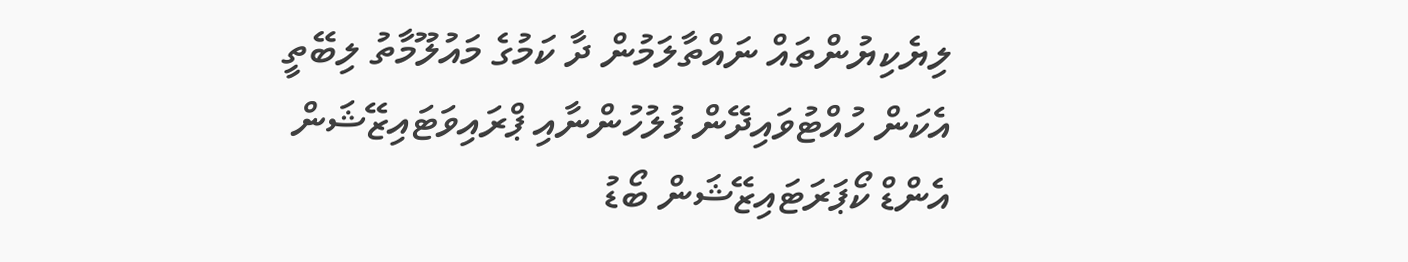ލިޔެކިޔުންތައް ނައްތާލަމުން ދާ ކަމުގެ މައުލޫމާތު ލިބޭތީ އެކަން ހުއްޓުވައިދޭން ފުލުހުންނާއި ޕްރައިވަޓައިޒޭޝަން އެންޑް ކޯޕަރަޓައިޒޭޝަން ބޯޑު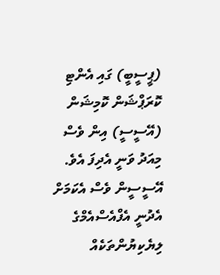(ޕީސީބީ) ގައި އެންޓި ކޮރަޕްޝަން ކޮމިޝަން (އޭސީސީ) އިން ވެސް މިއަދު ވަނީ އެދިފަ އެވެ.
އޭސީސީން ވެސް އެކަމަށް އެދުނީ އެފްއެސްއެމްގެ ލިޔެކިޔުންތަކެއް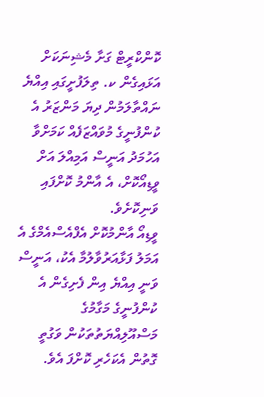ކޮންކްރީޓް ގަށާ މެޝިނަކަށް އަޅައިގެން ކ. ތިލަފުށީގައި އިއްޔެ ނައްތާލަމުން ދިޔަ މަންޒަރު އެ ކުންފުނީގެ މުވައްޒަފެއް ކަމަށްވާ އަހުމަދު އަނީސް އަމިއްލަ އަށް ވީޑިއޯކޮށް، އެ އާންމު ކޮށްފައި ވަނިކޮށެވެ.
ވީޑިއޯ އާންމުކޮށް އެފްއެސްއެމްގެ އެ އަމަލު ފަޅާއަރުވާލުމާ އެކު، އަނީސް ވަނީ އިއްޔެ އިން ފެށިގެން އެ ކުންފުނީގެ މަގާމުގެ މަސްއޫލިއްޔަތުތަކުން ވަގުތީ ގޮތުން އެކަހެރި ކޮށްފަ އެވެ.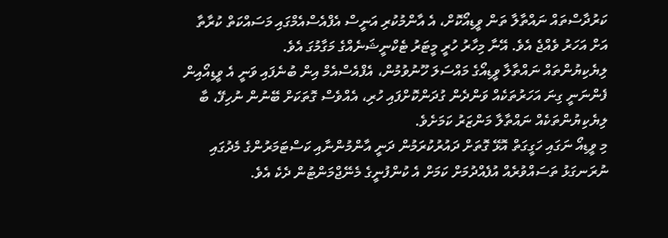ކަރުދާސްތައް ނައްތާލާ ތަން ވީޑިއޯކޮށް، އެ އާންމުކުރި އަނީސް އެފްއެސްއެމްގައި މަސައްކަތް ކުރާތާ އަށް އަހަރު ވެއްޖެ އެވެ. އޭނާ މިހާރު ހުރީ މީޓަރު ޓެކްނީޝަނެއްގެ މަގާމުގަ އެވެ.
ލިޔެކިޔުންތައް ނައްތާލާ ވީޑިއޯގެ މައްސަލަ ހޫނުވުމުން، އެފްއެސްއެމް އިން ބުނެފައި ވަނީ އެ ވީޑިއޯއިން ފެންނަނީ ގިނަ އަހަރުތަކެއް ވަންދެން ގުދަންކޮށްފައި ހުރި، އެއްވެސް ގޮތަކަށް ބޭނުން ނުހިފޭ، ބާ ލިޔެކިޔުންތަކެއް ނައްތާލާ މަންޒަރު ކަމަށެވެ.
މި ވީޑިއޯ ނަގައި ހަގީގަތް އޮޅޭ ގޮތަށް ދައުރުކުރަމުން ދަނީ އާންމުންނާއި ކަސްޓަމަރުންގެ މެދުގައި ނުރަނގަޅު ތަސައްވުރެއް އުފެއްދުމަށް ކަމަށް އެ ކުންފުނީގެ މެނޭޖްމަންޓުން ދެކެ އެވެ.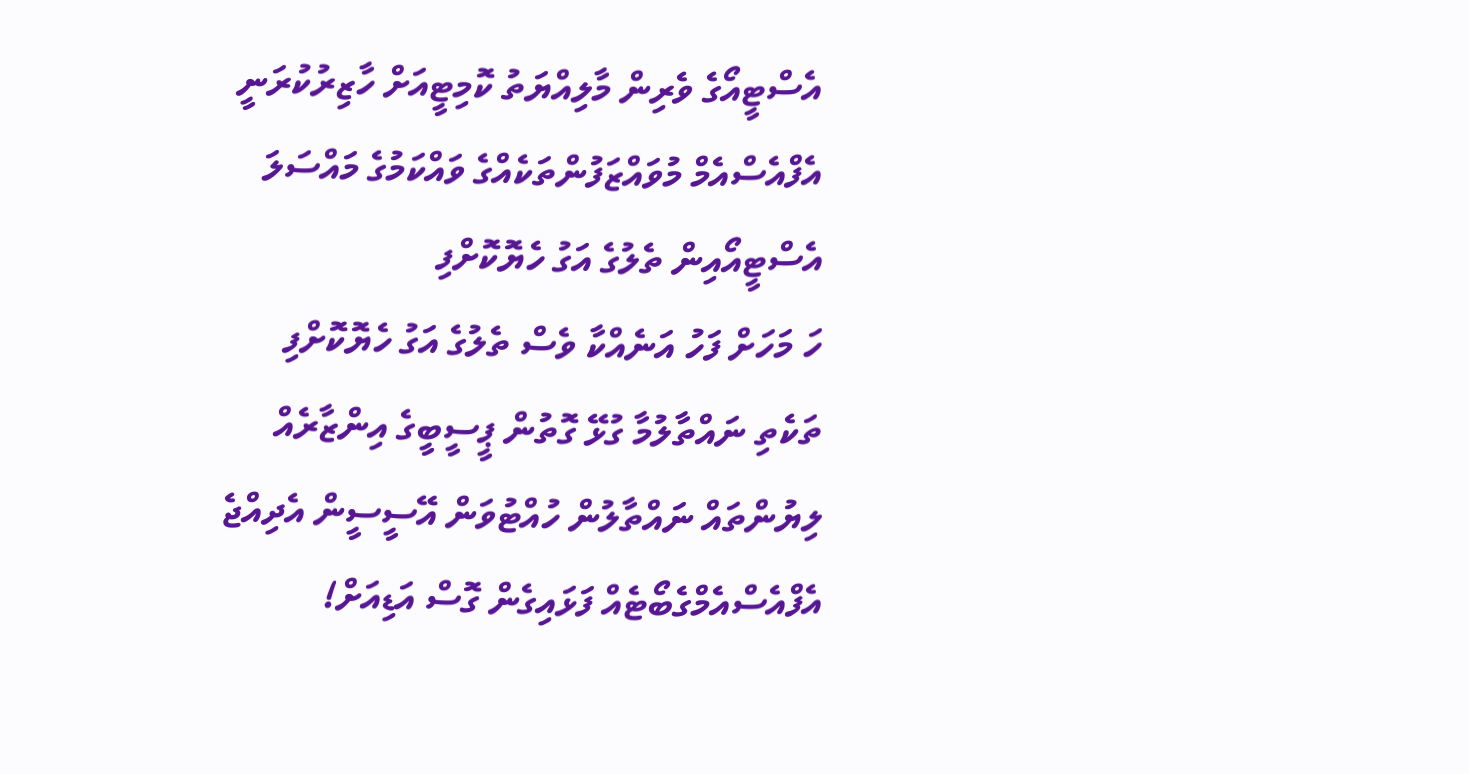އެސްޓީއޯގެ ވެރިން މާލިއްޔަތު ކޮމިޓީއަށް ހާޒިރުކުރަނީ
އެފްއެސްއެމް މުވައްޒަފުންތަކެއްގެ ވައްކަމުގެ މައްސަލަ
އެސްޓީއޯއިން ތެލުގެ އަގު ހެޔޮކޮށްފި
ހަ މަހަށް ފަހު އަނެއްކާ ވެސް ތެލުގެ އަގު ހެޔޮކޮށްފި
ތަކެތި ނައްތާލުމާ ގުޅޭ ގޮތުން ޕީސީބީގެ އިންޒާރެއް
ލިޔުންތައް ނައްތާލުން ހުއްޓުވަން އޭސީސީން އެދިއްޖެ
އެފްއެސްއެމްގެބޯޓެއް ފަޅައިގެން ގޮސް އަޑިއަށް!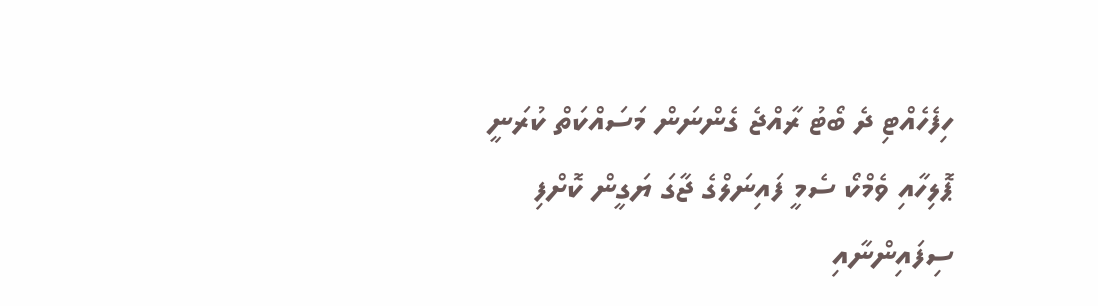ހިފެހެއްޓި ދެ ބޯޓު ރާއްޖެ ގެންނަން މަސައްކަތް ކުރަނީ
ޕޮލިހާއި ވެމްކޯ ސެމީ ފައިނަލްގެ ޖާގަ ޔަގީން ކޮށްފި
ސިފައިންނާއި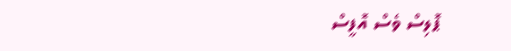ޕޮލިސް ވެސް އޮފީސް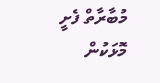މުބާރާތް ފެށީ މޮޅަކުން